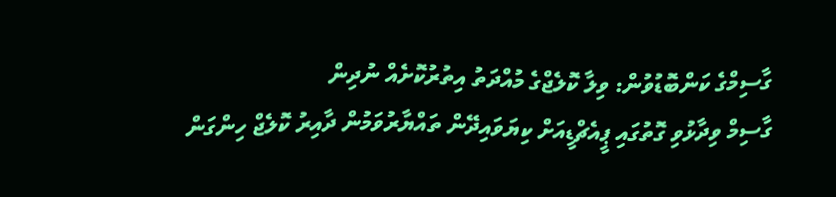ގާސިމްގެ ކަންބޮޑުވުން: ވިލާ ކޮލެޖްގެ މުއްދަތު އިތުރުކޮށެއް ނުދިން
ގާސިމް ވިދާޅުވި ގޮތުގައި ޕީއެޗްޑީއަށް ކިޔަވައިދޭން ތައްޔާރުވަމުން ދާއިރު ކޮލެޖް ހިންގަން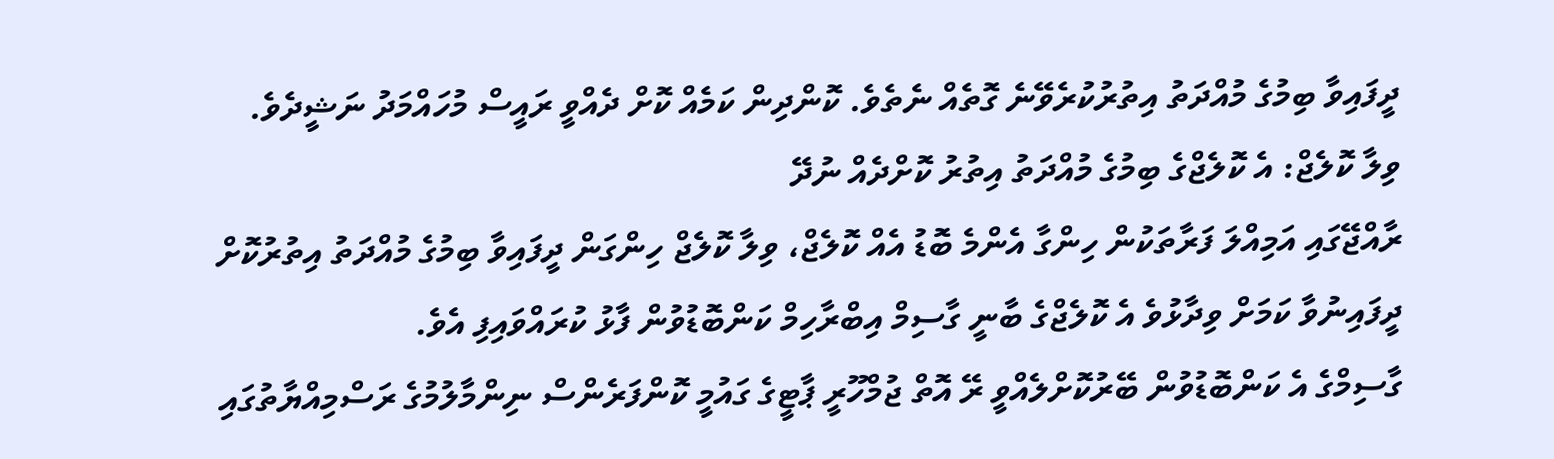ދީފައިވާ ބިމުގެ މުއްދަތު އިތުރުކުރެވޭނެ ގޮތެއް ނެތެވެ. ކޮންދިން ކަމެއް ކޮށް ދެއްވީ ރައީސް މުހައްމަދު ނަޝީދެވެ.
ވިލާ ކޮލެޖް: އެ ކޮލެޖްގެ ބިމުގެ މުއްދަތު އިތުރު ކޮށްދެއް ނުދޭ
ރާއްޖޭގައި އަމިއްލަ ފަރާތަކުން ހިންގާ އެންމެ ބޮޑު އެއް ކޮލެޖް، ވިލާ ކޮލެޖް ހިންގަން ދީފައިވާ ބިމުގެ މުއްދަތު އިތުރުކޮށް ދީފައިނުވާ ކަމަށް ވިދާޅުވެ އެ ކޮލެޖްގެ ބާނީ ގާސިމް އިބްރާހިމް ކަންބޮޑުވުން ފާޅު ކުރައްވައިފި އެވެ.
ގާސިމްގެ އެ ކަންބޮޑުވުން ބޭރުކޮށްލެއްވީ ރޭ އޮތް ޖުމްހޫރީ ޕާޓީގެ ގައުމީ ކޮންފަރެންސް ނިންމާލުމުގެ ރަސްމިއްޔާތުގައި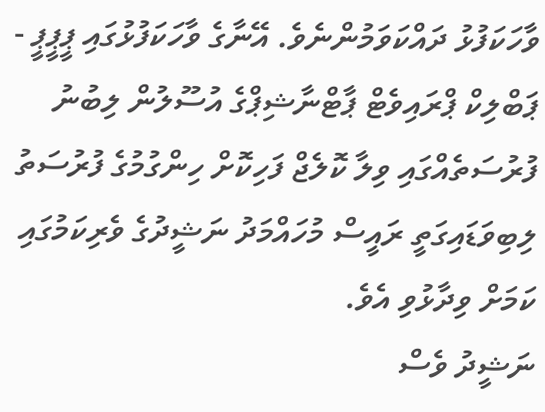ވާހަކަފުޅު ދައްކަވަމުންނެވެ. އޭނާގެ ވާހަކަފުޅުގައި ޕީޕީޕީ - ޕަބްލިކް ޕްރައިވެޓް ޕާޓްނާޝިޕްގެ އުސޫލުން ލިބުނު ފުރުސަތެއްގައި ވިލާ ކޮލެޖް ފަހިކޮށް ހިންގުމުގެ ފުރުސަތު ލިބިވަޑައިގަތީ ރައީސް މުހައްމަދު ނަޝީދުގެ ވެރިކަމުގައި ކަމަށް ވިދާޅުވި އެވެ.
ނަޝީދު ވެސް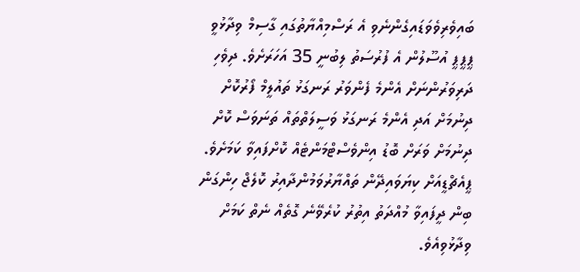ބައިވެރިވެވަޑައިގެންނެވި އެ ރަސްމިއްޔާތުގައި ގާސިމް ވިދާޅުވީ ޕީޕީޕީ އުސޫލުން އެ ފުރުސަތު ލިބުނީ 35 އަހަރަށެވެ. ދިވެހި ދަރިވަރުންނަށް އެންމެ ފެންވަރު ރަނގަޅު ތައުލީމް ފޯރުކޮށް ދިނުމަށް އަދި އެންމެ ރަނގަޅު ވަސީލަތްތައް ތަނަވަސް ކޮށް ދިނުމަށް ވަރަށް ބޮޑު އިންވެސްޓްމަންޓެއް ކޮށްފައިވާ ކަމަށެވެ. ޕީއެޗްޑީއަށް ކިޔަވައިދޭން ތައްޔާރުވަމުންދާއިރު ކޮލެޖް ހިންގަން ބިން ދީފައިވާ މުއްދަތު އިތުރު ކުރެވޭނެ ގޮތެއް ނެތް ކަމަށް ވިދާޅުވިއެވެ.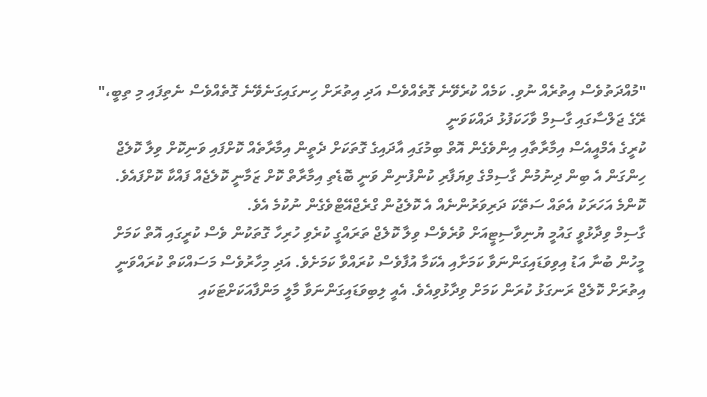"މުއްދަތުވެސް އިތުރެއް ނުވި. ކަމެއް ކުރެވޭނެ ގޮތެއްވެސް އަދި އިތުރަށް ހިނގައިގަނެވޭނެ ގޮތެއްވެސް ނެތިފައި މި ތިބީ،"
ރޭގެ ޖަލްސާގައި ގާސިމް ވާހަކަފުޅު ދައްކަވަނީ
ކުރީގެ އެމްއީއެސް އިމާރާތާއި އިންވެގެން އޮތް ބިމުގައި އާދައިގެ ގޮތަކަށް ދެތީން އިމާރާތެއް ކޮށްފައި ވަނިކޮށް ވިލާ ކޮލެޖް ހިންގަން އެ ބިން ދިނުމުން ގާސިމްގެ ވިޔަފާރި ކުންފުނިން ވަނީ ބޮޑެތި އިމާރާތް ކޮށް ޒަމާނީ ކޮލެޖެއް ފައްކާ ކޮށްފައެވެ. ކޮންމެ އަހަރަކު އެތައް ސަތޭކަ ދަރިވަރުންނެއް އެ ކޮލެޖުން ގްރެޖްއޭޓްވެގެން ނުކުމެ އެވެ.
ގާސިމް ވިދާޅުވީ ގައުމީ ޔުނިވާސިޓީއަށް ވުރެވެސް ވިލާ ކޮލެޖް ތަރައްގީ ކުރެވި ހުރިހާ ގޮތަކުން ވެސް ކުރީގައި އޮތް ކަމަށް މީހުން ބުނާ އަޑު އިވިވަޑައިގަންނަވާ ކަމަށާއި އެކަމާ އުފާވެސް ކުރައްވާ ކަމަށެވެ. އަދި މިހާރުވެސް މަސައްކަތް ކުރައްވަނީ އިތުރަށް ކޮލެޖް ރަނގަޅު ކުރަން ކަމަށް ވިދާޅުވިއެވެ. އެއީ ލިބިވަޑައިގަންނަވާ މާލީ މަންފާއަކަށްޓަކައި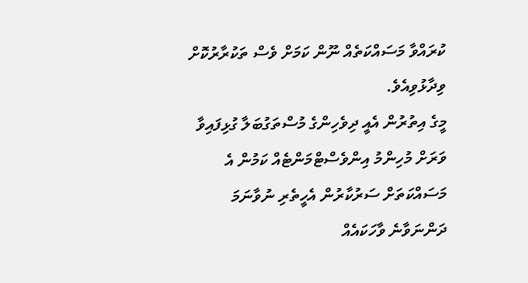ކުރައްވާ މަސައްކަތެއް ނޫން ކަމަށް ވެސް ތަކުރާރުކޮށް ވިދާޅުވިއެވެ.
މީގެ އިތުރުން އެއީ ދިވެހިންގެ މުސްތަގުބަލާ ގުޅިފައިވާ ވަރަށް މުހިންމު އިންވެސްޓްމަންޓެއް ކަމުން އެ މަސައްކަތަށް ސަރުކާރުން އެހީތެރި ނުވާނަމަ ދަންނަވާނެ ވާހަކައެއް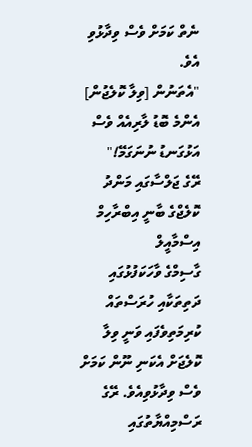ނެތް ކަމަށް ވެސް ވިދާޅުވި އެވެ.
"އެތަނުން [ވިލާ ކޮލެޖުން] އެންމެ ބޮޑު ލާރިއެއް ވެސް އަޅުގަނޑު ނުނަގަމޭ!"
ރޭގެ ޖަލްސާގައި މަންދު ކޮލެޖްގެ ބާނީ އިބްރާހިމް އިސްމާއީލް
ގާސިމްގެ ވާހަކަފުޅުގައި ދަތިތަކާއި ހުރަސްތައް ކުރިމަތިވެފައި ވަނީ ވިލާ ކޮލެޖަށް އެކަނި ނޫން ކަމަށް ވެސް ވިދާޅުވިއެވެ. ރޭގެ ރަސްމިއްޔާތުގައި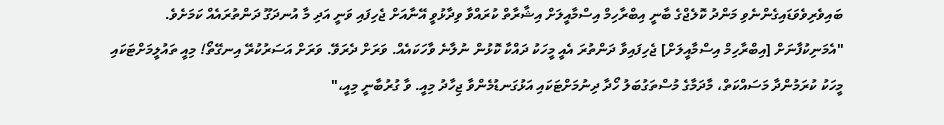ބައިވެރިވެވަޑައިގެންނެވި މަންދު ކޮލެޖްގެ ބާނީ އިބްރާހިމް އިސްމާއީލަށް އިޝާރާތް ކުރައްވާ ވިދާޅުވީ އޭނާއަށް ޖެހިފައި ވަނީ އަދި މާ އުނދަގޫ ދަންތުރައެއް ކަމަށެވެ.
"އެމަނިކުފާނަށް [އިބްރާހިމް އިސްމާއީލަށް] ޖެހިފައިވާ ދަންތުރަ އެއީ މީހަކު ދައްކާ ކޮޅުން ނުލާނެ ވާހަކައެއް. ވަރަށް ދެރަވޭ. ވަރަށް އަސަރުކުރޭ އިނގޭތޯ! މިއީ ތައުލީމަށްޓަކައި މީހަކު ކުރަމުންދާ މަސައްކަތް، މާދަމާގެ މުސްތަގުބަލު ހޯދާ ދިނުމަށްޓަކައި އަޅުގަނޑުމެންވާ ޖިހާދު މިއީ. ވާ ގުރުބާނީ މިއީ،"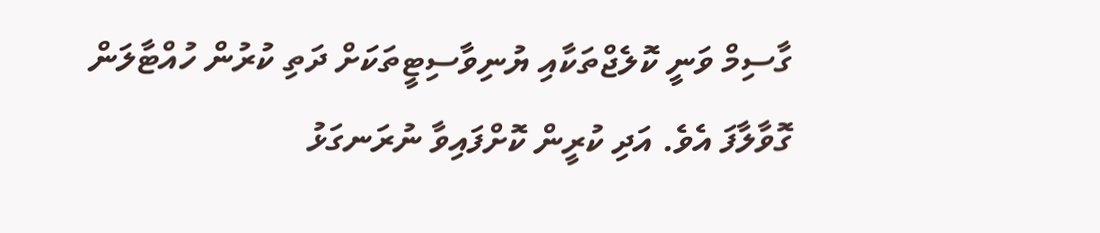ގާސިމް ވަނީ ކޮލެޖްތަކާއި ޔުނިވާސިޓީތަކަށް ދަތި ކުރުން ހުއްޓާލަން ގޮވާލާފަ އެވެ. އަދި ކުރީން ކޮށްފައިވާ ނުރަނގަޅު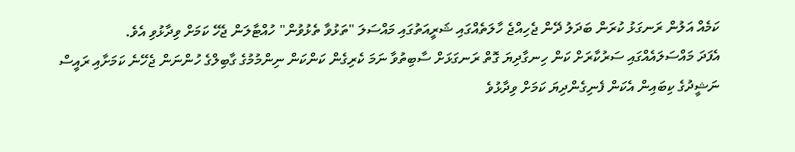ކަމެއް އަލުން ރަނގަޅު ކުރަން ބަދަލު ދޭން ޖެހިއްޖެ ހާލަތެއްގައި ޝަރީއަތުގައި މައްސަލަ "ތަޅުވާ ތެޅުވުން" ހުއްޓާލަން ޖެހޭ ކަމަށް ވިދާޅުވި އެވެ.
އެފަދަ މައްސަލައެއްގައި ސަރުކާރަށް ކަން ހިނގާދިޔަ ގޮތް ރަނގަޅަށް ސާބިތުވާ ނަމަ ކެރިގެން ކަންކަން ނިންމުމުގެ ގާބިލްގެ ހުންނަން ޖެހޭނެ ކަމަށާއި ރައީސް ނަޝީދުގެ ކިބައިން އެކަން ފެނިގެންދިޔަ ކަމަށް ވިދާޅުވެ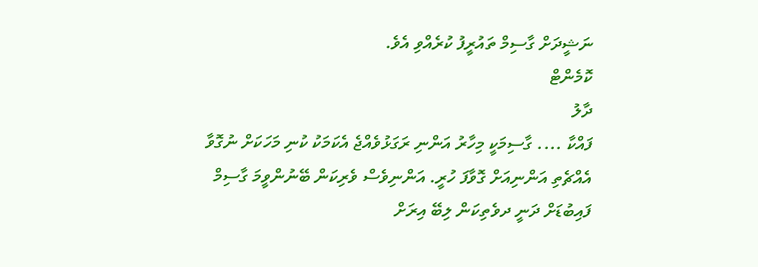ނަޝީދަށް ގާސިމް ތައުރީފު ކުރެއްވި އެވެ.
ކޮމެންޓް
ދާލު
ފައްކާ .... ގާސިމަކީ މިހާރު އަންނި ރަގަޅުވެއްޖެ އެކަމަކު ކުނި މަހަކަށް ނުގޮވާ އެއްޗެތި އަންނިއަށް ގޮވާފަ ހުރީ. އަންނިވެސް ވެރިކަން ބޭނުންވީމަ ގާސިމް ފައިބުޑަށް ދަނީ ދވެތިކަން ލިބޭ އިރަށް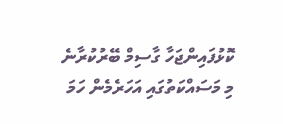ކޮޅުފައިންޖަހާ ގާސިމް ބޭރުކުރާނެ
މި މަސައްކަތުގައި އަހަރެމެން ހަމަ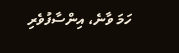ހަމަ ވާނެ، އިންސާފުވެރި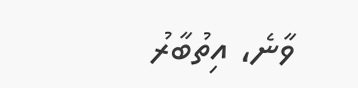ވާނެ، އިތުބާރު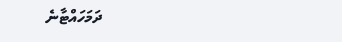ދަމަހައްޓާނެ